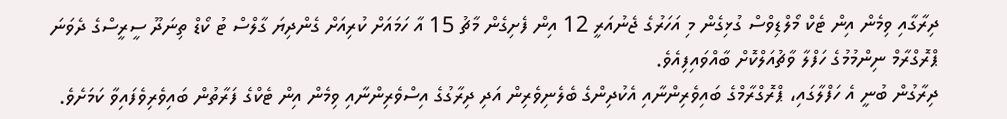ދިރާގާއި ވިމެން އިން ޓެކް މޯލްޑިވްސް ގުޅިގެން މި އަހަރުގެ ޖެނުއަރީ 12 އިން ފެށިގެން މާޗު 15 އާ ހަމައަށް ކުރިއަށް ގެންދިޔަ ގާލްސް ޓު ކޯޑް ތިނަދޫ ސީރީސްގެ ދެވަނަ ޕްރޮގްރާމް ނިންމުމުގެ ހަފްލާ ވާޗުއަލްކޮށް ބާއްވައިފިއެވެ.
ދިރާގުން ބުނީ އެ ހަފްލާގައި، ޕްރޮގްރާމްގެ ބައިވެރިންނާއި އެކުދިންގެ ބެލެނިވެރިން އަދި ދިރާގުގެ އިސްވެރިންނާއި ވިމެން އިން ޓެކްގެ ފަރާތުން ބައިވެރިވެފައިވާ ކަމަށެވެ.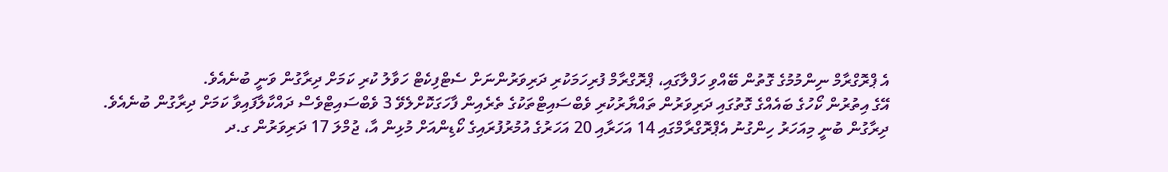އެ ޕްރޮގްރާމް ނިންމުމުގެ ގޮތުން ބޭއްވި ހަފްލާގައި، ޕްރޮގްރާމް ފުރިހަމަކުރި ދަރިވަރުންނަށް ސެޓްފިކެޓް ހަވާލު ކުރި ކަމަށް ދިރާގުން ވަނީ ބުނެއެވެ.
އޭގެ އިތުރުން ކޯހުގެ ބައެއްގެ ގޮތުގައި ދަރިވަރުން ތައްޔާރުކުރި ވެބްސައިޓްތަކުގެ ތެރެއިން ފާހަގަކޮށްލެވޭ 3 ވެބްސައިޓްވެސް ދައްކާލާފައިވާ ކަމަށް ދިރާގުން ބުނެއެވެ.
ދިރާގުން ބުނީ މިއަހަރު ހިންގުނު އެޕްރޮގްރާމްގައި 14 އަހަރާއި 20 އަހަރުގެ އުމުރުފުރައިގެ ކޯޑިންއަށް މުޅިން އާ، ޖުމްލަ 17 ދަރިވަރުން ގ.ދ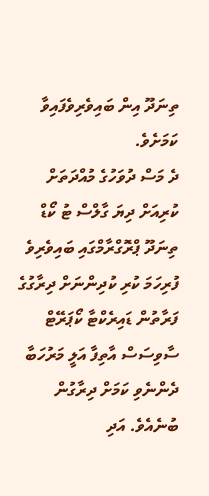ތިނަދޫ އިން ބައިވެރިވެފައިވާ ކަމަށެވެ.
ދެ މަސް ދުވަހުގެ މުއްދަތަށް ކުރިއަށް ދިޔަ ގާލްސް ޓު ކޯޑް ތިނަދޫ ޕްރޮގްރާމްގައި ބައިވެރިވެ ފުރިހަމަ ކުރި ކުދިންނަށް ދިރާގުގެ ފަރާތުން ޑައިރެކްޓާ ކޯޕަރޭޓް ސާވިސަސް އާތިފާ އަލީ މަރުހަބާ ދެންނެވި ކަމަށް ދިރާގުން ބުނެއެވެ. އަދި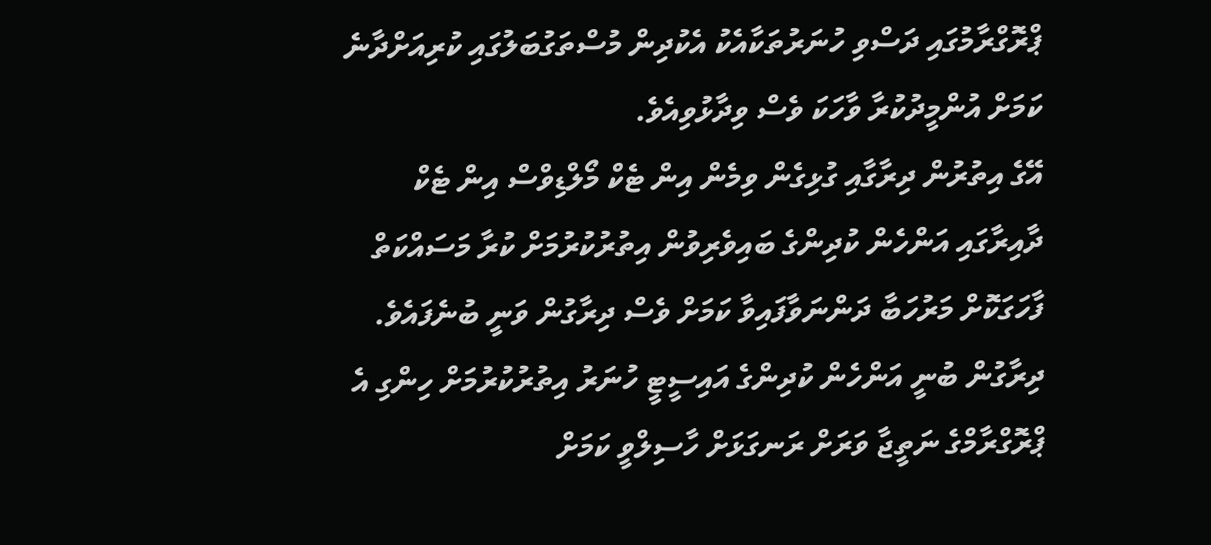ޕްރޮގްރާމުގައި ދަސްވި ހުނަރުތަކާއެކު އެކުދިން މުސްތަގުބަލުގައި ކުރިއަށްދާނެ ކަމަށް އުންމީދުކުރާ ވާހަކަ ވެސް ވިދާޅުވިއެވެ.
އޭގެ އިތުރުން ދިރާގާއި ގުޅިގެން ވިމެން އިން ޓެކް މޯލްޑިވްސް އިން ޓެކް ދާއިރާގައި އަންހެން ކުދިންގެ ބައިވެރިވުން އިތުރުކުރުމަށް ކުރާ މަސައްކަތް ފާހަގަކޮށް މަރުހަބާ ދަންނަވާފައިވާ ކަމަށް ވެސް ދިރާގުން ވަނީ ބުނެފައެވެ.
ދިރާގުން ބުނީ އަންހެން ކުދިންގެ އައިސީޓީ ހުނަރު އިތުރުކުރުމަށް ހިންގި އެ ޕްރޮގްރާމްގެ ނަތީޖާ ވަރަށް ރަނގަޅަށް ހާސިލްވީ ކަމަށް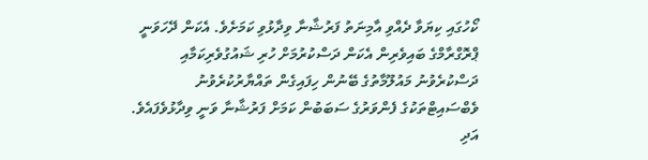ކޯހުގައި ކިޔަވާ ދެއްވި އާމިނަތު ފަރުޝާނާ ވިދާޅުވި ކަމަށެވެ. އެކަން ދޭހަވަނީ ޕްރޮގްރާމްގެ ބައިވެރިން އެކަން ދަސްކުރުމަށް ހުރި ޝައުގުވެރިކަމާއި ދަސްކުރެވުނު މައުލޫމާތުގެ ބޭނުން ހިފައިގެން ތައްޔާރުކުރެވުނު ވެބްސައިޓްތަކުގެ ފެންވަރުގެ ސަބަބުން ކަމަށް ފަރުޝާނާ ވަނީ ވިދާޅުވެފައެވެ. އަދި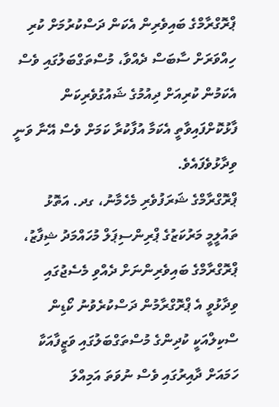ޕްރޮގްރާމްގެ ބައިވެރިން އެކަން ދަސްކުރުމަށް ކުރި ހިއްވަރަށް ސާބަސް ދެއްވާ، މުސްތަގްބަލުގައި ވެސް އެކަމުން ކުރިއަށް ދިއުމުގެ ޝައުގުވެރިކަން ފާޅުކޮށްފައިވާތީ އެކަމާ އުފާކުރާ ކަމަށް ވެސް އޭނާ ވަނީ ވިދާޅުވެފައެވެ.
ޕްރޮގްރާމްގެ ޝަރަފުވެރި މެހެމާނު، ގދ. އަތޮޅު ތައުލީމީ މަރުކަޒުގެ ޕްރިންސިޕަލް މުހައްމަދު ޝިފާޒު، ޕްރޮގްރާމްގެ ބައިވެރިންނަށް ދެއްވި މެސެޖުގައި ވިދާޅުވީ އެ ޕްރޮގްރާމުން ދަސްކުރެވުނު ކޯޑިން ސްކިލްއަކީ ކުދިންގެ މުސްތަގްބަލުގައި ވަޒީފާއަކާ ހަމައަށް ދާއިރުގައި ވެސް ނުވަތަ އަމިއްލަ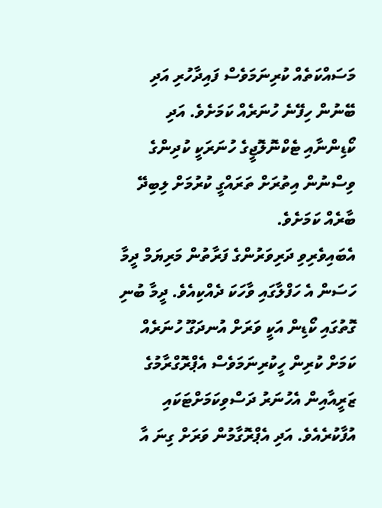މަސައްކަތެއް ކުރިނަމަވެސް ފައިދާހުރި އަދި ބޭނުން ހިފޭނެ ހުނަރެއް ކަމަށެވެ. އަދި ކޯޑިންނާއި ޓެކްނޮލޮޖީގެ ހުނަރަކީ ކުދިންގެ ވިސްނުން އިތުރަށް ތަރައްގީ ކުރުމަށް ލިބިދޭ ބާރެއް ކަމަށެވެ.
އެބައިވެރިވި ދަރިވަރުންގެ ފަރާތުން މަރިޔަމް ދީމާ ހަސަން އެ ހަފްލާގައި ވާހަކަ ދެއްކިއެވެ. ދީމާ ބުނި ގޮތުގައި ކޯޑިން އަކީ ވަރަށް އުނދަގޫ ހުނަރެއް ކަމަށް ކުރިން ހީކުރިނަމަވެސް އެޕްރޮގްރާމުގެ ޒަރީއާއިން އެހުނަރު ދަސްވިކަމަށްޓަކައި އުފާކުރެއެވެ. އަދި އެޕްރޮގާމުން ވަރަށް ގިނަ އާ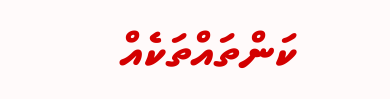ކަންތައްތަކެއް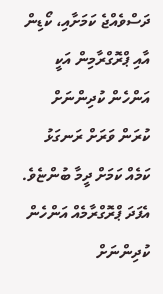ދަސްވެއްޖެ ކަމަށާއި، ކޯޑިން އާއި ޕްރޮގްރާމިން އަކީ އަންހެން ކުދިންނަށް ކުރަން ވަރަށް ރަނގަޅު ކަމެއް ކަމަށް ދީމާ ބުންޏެވެ. އެފަދަ ޕްރޮގްރާމެއް އަންހެން ކުދިންނަށް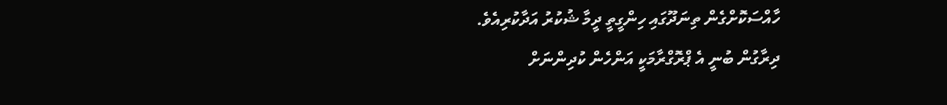ހާއްސަކޮށްގެން ތިނަދޫގައި ހިންގީތީ ދީމާ ޝުކުރު އަދާކުރިއެވެ.
ދިރާގުން ބުނީ އެ ޕްރޮގްރާމަކީ އަންހެން ކުދިންނަށް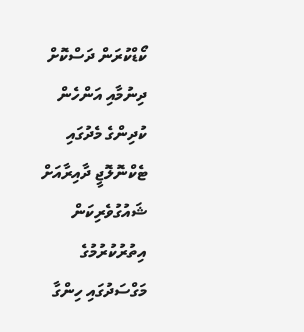ކޯޑްކުރަން ދަސްކޮށް ދިނުމާއި އަންހެން ކުދިންގެ މެދުގައި ޓެކްނޮލޮޖީ ދާއިރާއަށް ޝައުގުވެރިކަން އިތުރުކުރުމުގެ މަގްސަދުގައި ހިންގާ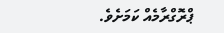ޕްރޮގްރާމެއް ކަމަށެވެ.